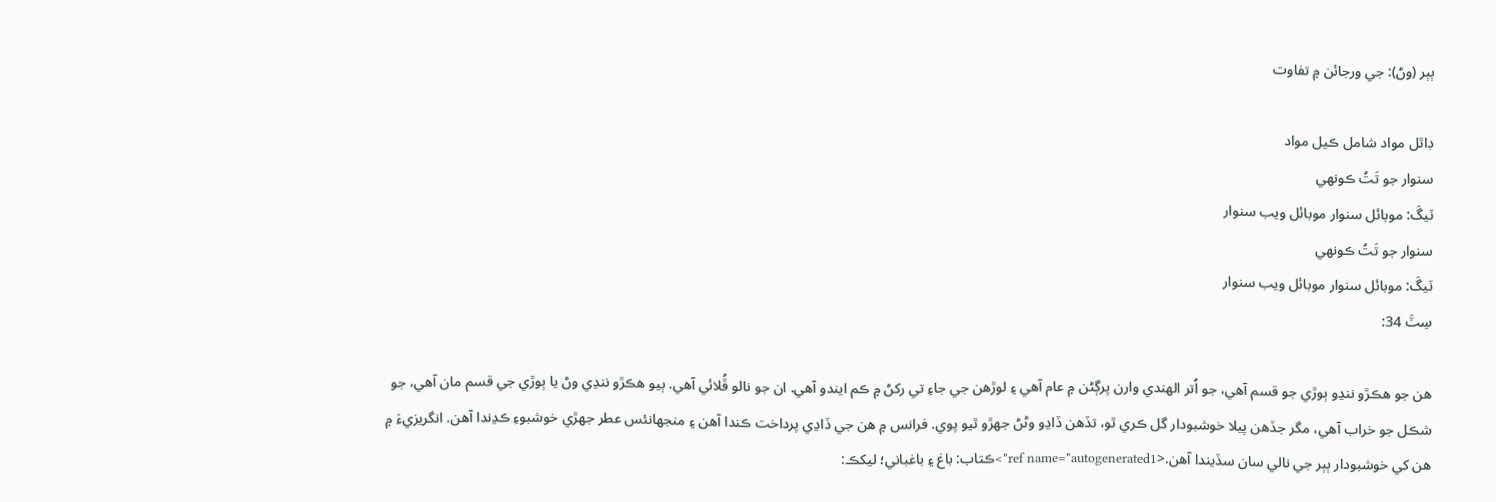ٻٻر (وڻ): جي ورجائن ۾ تفاوت

ڊاٿل مواد شامل ڪيل مواد
سنوار جو تَتُ ڪونهي
ٽيگَ: موبائل سنوار موبائل ويب سنوار
سنوار جو تَتُ ڪونهي
ٽيگَ: موبائل سنوار موبائل ويب سنوار
سِٽَ 34:

هن جو هڪڙو ننڍو ٻوڙي جو قسم آهي، جو اُتر الهندي وارن پرڳڻن ۾ عام آهي ۽ لوڙهن جي جاءِ تي رکڻ ۾ ڪم ايندو آهي. ان جو نالو ڦُلائي آهي. ٻيو هڪڙو ننڍي وڻ يا ٻوڙي جي قسم مان آهي، جو شڪل جو خراب آهي، مگر جڏهن پيلا خوشبودار گل ڪري ٿو، تڏهن ڏاڍو وڻڻ جهڙو ٿيو پوي. فرانس ۾ هن جي ڏاڍي پرداخت ڪندا آهن ۽ منجهانئس عطر جهڙي خوشبوءِ ڪڍندا آهن. انگريزيءَ ۾ هن کي خوشبودار ٻٻر جي نالي سان سڏيندا آهن.<ref name="autogenerated1">ڪتاب: باغ ۽ باغباني؛ ليکڪ: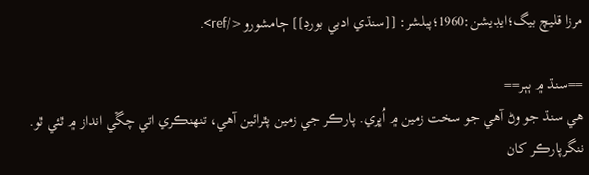مرزا قليچ بيگ؛ايڊيشن:1960؛پبلشر: [[سنڌي ادبي بورڊ]] ڄامشورو</ref>.

==سنڌ ۾ ٻٻر==
هي سنڌ جو وڻ آهي جو سخت زمين ۾ اُڀري. پارڪر جي زمين پٿرائين آهي، تنهنڪري اتي چڱي انداز ۾ ٿئي ٿو. ننگرپارڪر کان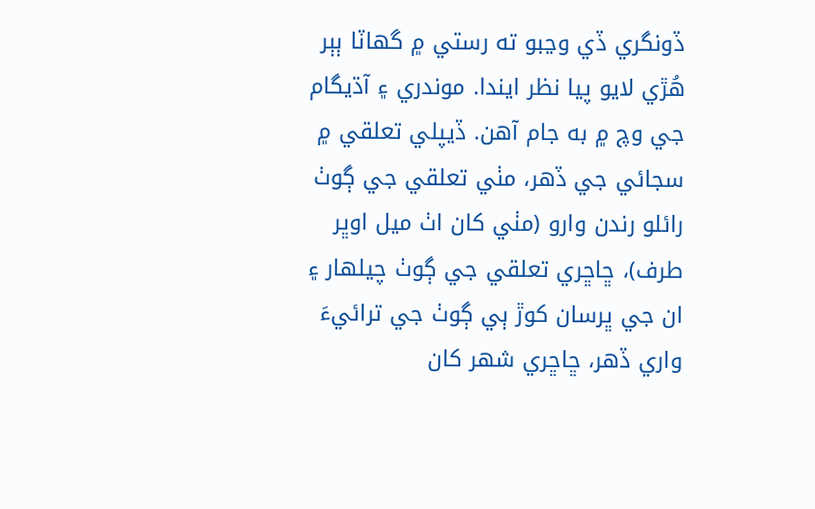ڏونگري ڏي وڃبو ته رستي ۾ گهاٽا ٻٻر هُڙي لايو پيا نظر ايندا. موندري ۽ آڌيگام جي وچ ۾ به جام آهن. ڏيپلي تعلقي ۾ سجائي جي ڏهر، مٺي تعلقي جي ڳوٺ رائلو رندن وارو (مٺي کان اٺ ميل اوڀر طرف)، ڇاڇري تعلقي جي ڳوٺ چيلهار ۽ ان جي ڀرسان کوڙ ٻي ڳوٺ جي ترائيءَ واري ڏهر، ڇاڇري شهر کان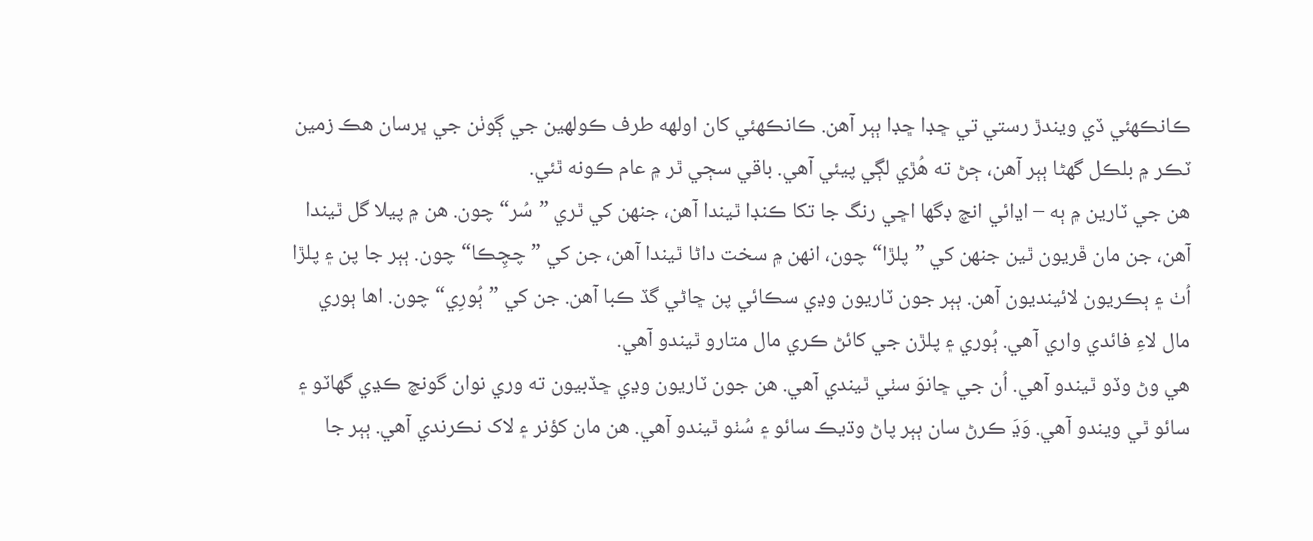ڪانڪهئي ڏي ويندڙ رستي تي ڇڊا ڇڊا ٻٻر آهن. ڪانڪهئي کان اولهه طرف ڪولهين جي ڳوٺن جي ڀرسان هڪ زمين ٽڪر ۾ بلڪل گهڻا ٻٻر آهن، ڄڻ ته هُڙي لڳي پيئي آهي. باقي سڄي ٿر ۾ عام ڪونه ٿئي.
هن جي ٽارين ۾ ٻه – اڍائي انچ ڊگها اڇي رنگ جا تکا ڪنڊا ٿيندا آهن، جنهن کي ٿري ”سُر“ چون. هن ۾ پيلا گل ٿيندا آهن، جن مان ڦريون ٿين جنهن کي ”پلڙا“ چون، انهن ۾ سخت داڻا ٿيندا آهن، جن کي ”چچِڪا“ چون. ٻٻر جا پن ۽ پلڙا اُٺ ۽ ٻڪريون لائينديون آهن. ٻٻر جون ٽاريون وڍي سڪائي پن ڇاڻي گڏ ڪبا آهن. جن کي ”ٻُورِي“ چون. اها ٻوري مال لاءِ فائدي واري آهي. ٻُوري ۽ پلڙن جي کائڻ ڪري مال متارو ٿيندو آهي.
هي وڻ وڏو ٿيندو آهي. اُن جي ڇانوَ سٺي ٿيندي آهي. هن جون ٽاريون وڍي ڇڏبيون ته وري نوان گونچ ڪڍي گهاٽو ۽ سائو ٿي ويندو آهي. وَڍَ ڪرڻ سان ٻٻر پاڻ وڌيڪ سائو ۽ سُٺو ٿيندو آهي. هن مان کؤنر ۽ لاک نڪرندي آهي. ٻٻر جا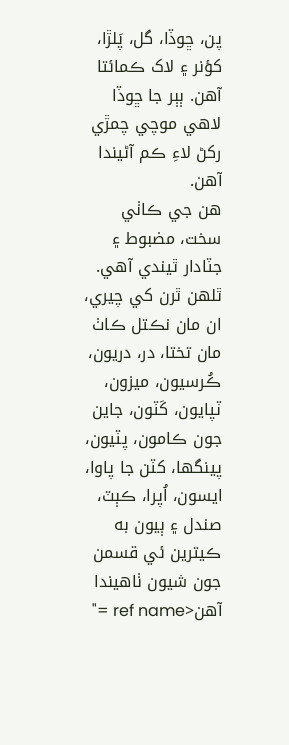پن، ڇوڏا، گل، پَلڙا، کؤنر ۽ لاک ڪمائتا آهن. ٻٻر جا ڇوڏا لاهي موچي چمڙي رکڻ لاءِ ڪم آڻيندا آهن.
هن جي ڪاٺي سخت، مضبوط ۽ جٽادار ٿيندي آهي. ٿلهن ٿرن کي چيري، ان مان نڪتل ڪاٺ مان تختا، در، دريون، ڪُرسيون، ميزون، ٽپايون، کَٽون، جاين جون ڪامون، پٽيون، پينگها، کٽن جا پاوا، ايسون، اُپرا، ڪٻٽ، صندل ۽ ٻيون به ڪيترين ئي قسمن جون شيون ٺاهيندا آهن<ref name ="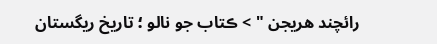رائچند هريجن " > ڪتاب جو نالو ؛ تاريخ ريگستان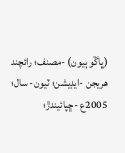(ڀاڱو ٻيون) -مصنف؛ رائچند هريجن -ايڊيشن؛ ٽيون- سال؛ 2005ع -ڇپائيندڙ؛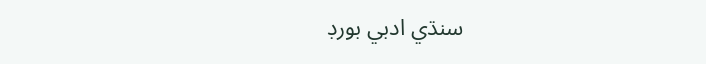سنڌي ادبي بورڊ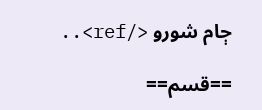ڄام شورو </ref>..

==قسم==